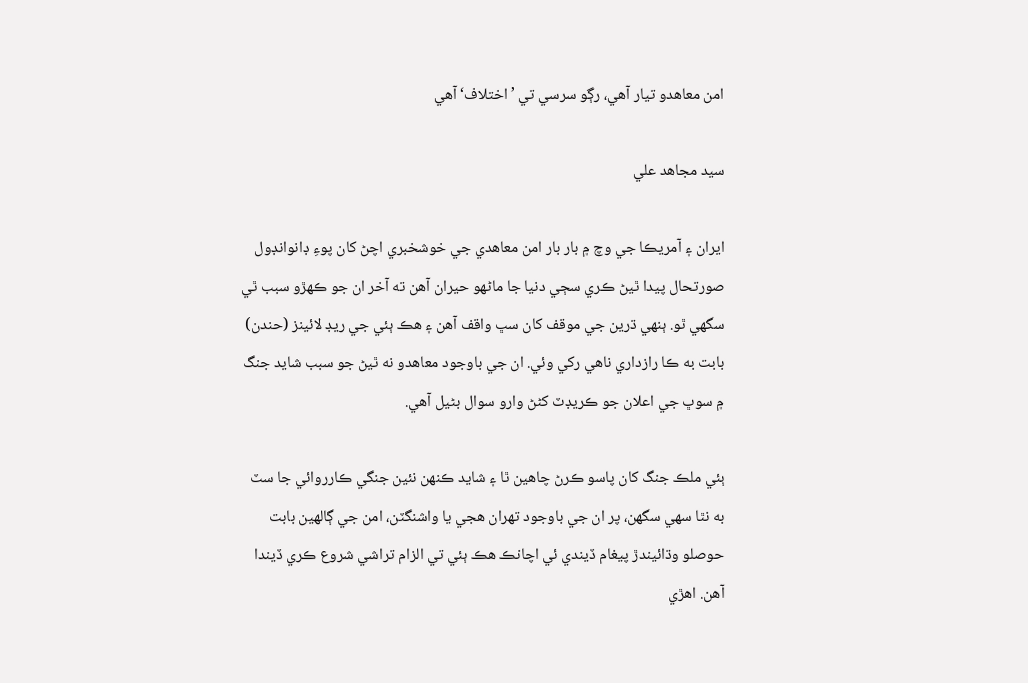امن معاهدو تيار آهي، رڳو سرسي تي ’اختلاف‘ آهي

سيد مجاھد علي

ايران ۽ آمريڪا جي وچ ۾ بار بار امن معاهدي جي خوشخبري اچڻ کان پوءِ ڊانوانڊول صورتحال پيدا ٿيڻ ڪري سڄي دنيا جا ماڻهو حيران آهن ته آخر ان جو ڪهڙو سبب ٿي سگهي ٿو. ٻنهي ڌرين جي موقف کان سڀ واقف آهن ۽ هڪ ٻئي جي ريڊ لائينز (حندن) بابت به ڪا رازداري ناهي رکي وئي. ان جي باوجود معاهدو نه ٿيڻ جو سبب شايد جنگ ۾ سوڀ جي اعلان جو ڪريڊٽ کڻڻ وارو سوال بڻيل آهي.

ٻئي ملڪ جنگ کان پاسو ڪرڻ چاهين ٿا ۽ شايد ڪنهن نئين جنگي ڪارروائي جا سٽ به نٿا سهي سگهن، پر ان جي باوجود تهران هجي يا واشنگٽن، امن جي ڳالهين بابت حوصلو وڌائيندڙ پيغام ڏيندي ئي اچانڪ هڪ ٻئي تي الزام تراشي شروع ڪري ڏيندا آهن. اهڙي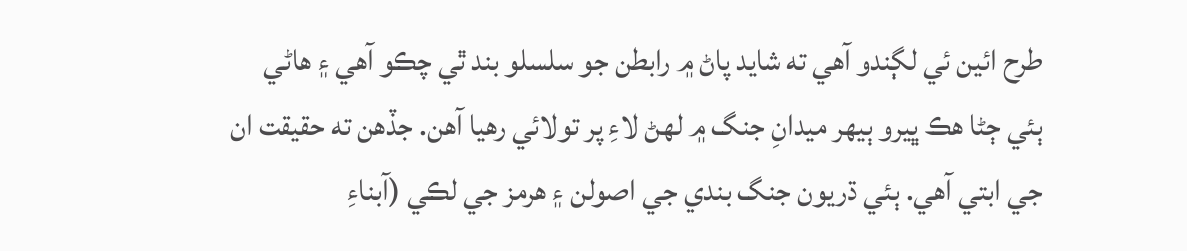طرح ائين ئي لڳندو آهي ته شايد پاڻ ۾ رابطن جو سلسلو بند ٿي چڪو آهي ۽ هاڻي ٻئي ڄڻا هڪ ڀيرو ٻيهر ميدانِ جنگ ۾ لهڻ لاءِ پر تولائي رهيا آهن. جڏهن ته حقيقت ان جي ابتي آهي. ٻئي ڌريون جنگ بندي جي اصولن ۽ هرمز جي لڪي (آبناءِ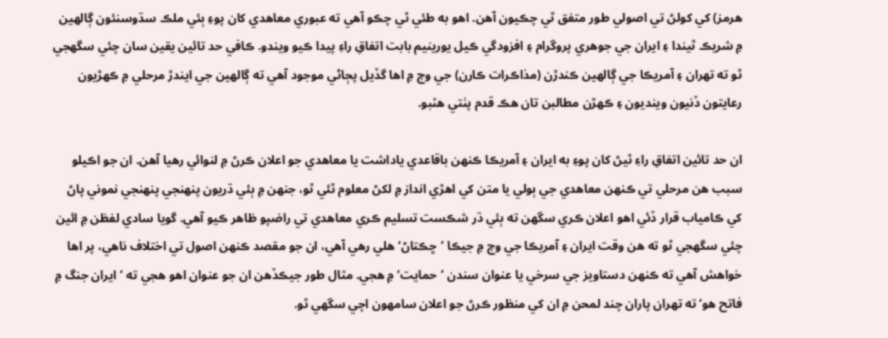هرمز) کي کولڻ تي اصولي طور متفق ٿي چڪيون آهن. اهو به طئي ٿي چڪو آهي ته عبوري معاهدي کان پوءِ ٻئي ملڪ سڌوسنئون ڳالهين ۾ شريڪ ٿيندا ۽ ايران جي جوهري پروگرام ۽ افزودگي ڪيل يورينيم بابت اتفاقِ راءِ پيدا ڪيو ويندو. ڪافي حد تائين يقين سان چئي سگهجي ٿو ته تهران ۽ آمريڪا جي ڳالهين ڪندڙن (مذاڪرات ڪارن) جي وچ ۾ اها گڏيل پڄاڻي موجود آهي ته ڳالهين جي ايندڙ مرحلي ۾ ڪهڙيون رعايتون ڏنيون وينديون ۽ ڪهڙن مطالبن تان هڪ قدم پٺتي هٽبو.

ان حد تائين اتفاقِ راءِ ٿيڻ کان پوءِ به ايران ۽ آمريڪا ڪنهن باقاعدي ياداشت يا معاهدي جو اعلان ڪرڻ ۾ لنوائي رهيا آهن. ان جو اڪيلو سبب هن مرحلي تي ڪنهن معاهدي جي ٻولي يا متن کي اهڙي انداز ۾ لکڻ معلوم ٿئي ٿو، جنهن ۾ ٻئي ڌريون پنهنجي پنهنجي نموني پاڻ کي ڪامياب قرار ڏئي اهو اعلان ڪري سگهن ته ٻئي ڌر شڪست تسليم ڪري معاهدي تي راضپو ظاهر ڪيو آهي. گويا سادي لفظن ۾ ائين چئي سگهجي ٿو ته هن وقت ايران ۽ آمريڪا جي وچ ۾ جيڪا ’ڇڪتاڻ‘ هلي رهي آهي، ان جو مقصد ڪنهن اصول تي اختلاف ناهي، پر اها خواهش آهي ته ڪنهن دستاويز جي سرخي يا عنوان سندن ’حمايت‘ ۾ هجي. مثال طور جيڪڏهن ان جو عنوان اهو هجي ته ’ايران جنگ ۾ فاتح هو‘ ته تهران پاران چند لمحن ۾ ان کي منظور ڪرڻ جو اعلان سامهون اچي سگهي ٿو.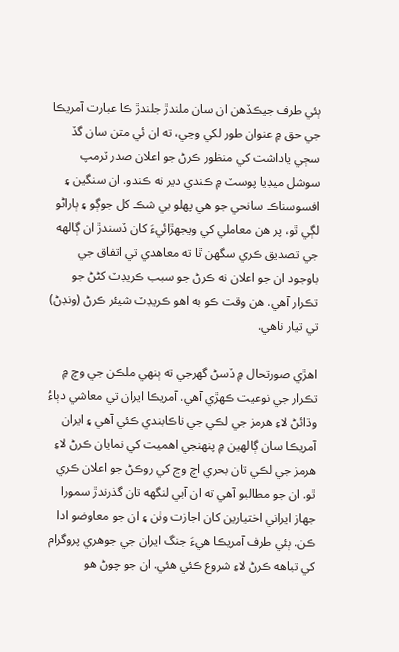ٻئي طرف جيڪڏهن ان سان ملندڙ جلندڙ ڪا عبارت آمريڪا جي حق ۾ عنوان طور لکي وڃي، ته ان ئي متن سان گڏ سڄي ياداشت کي منظور ڪرڻ جو اعلان صدر ٽرمپ سوشل ميڊيا پوسٽ ۾ ڪندي دير نه ڪندو. ان سنگين ۽ افسوسناڪ سانحي جو هي پهلو بي شڪ کل جوڳو ۽ ٻاراڻو لڳي ٿو، پر هن معاملي کي ويجهڙائيءَ کان ڏسندڙ ان ڳالهه جي تصديق ڪري سگهن ٿا ته معاهدي تي اتفاق جي باوجود ان جو اعلان نه ڪرڻ جو سبب ڪريڊٽ کڻڻ جو تڪرار آهي. هن وقت ڪو به اهو ڪريڊٽ شيئر ڪرڻ (ونڊڻ) تي تيار ناهي.

اهڙي صورتحال ۾ ڏسڻ گهرجي ته ٻنهي ملڪن جي وچ ۾ تڪرار جي نوعيت ڪهڙي آهي. آمريڪا ايران تي معاشي دٻاءُ وڌائڻ لاءِ هرمز جي لڪي جي ناڪابندي ڪئي آهي ۽ ايران آمريڪا سان ڳالهين ۾ پنهنجي اهميت کي نمايان ڪرڻ لاءِ هرمز جي لڪي تان بحري اچ وڃ کي روڪڻ جو اعلان ڪري ٿو. ان جو مطالبو آهي ته ان آبي لنگهه تان گذرندڙ سمورا جهاز ايراني اختيارين کان اجازت وٺن ۽ ان جو معاوضو ادا ڪن. ٻئي طرف آمريڪا هيءَ جنگ ايران جي جوهري پروگرام کي تباهه ڪرڻ لاءِ شروع ڪئي هئي. ان جو چوڻ هو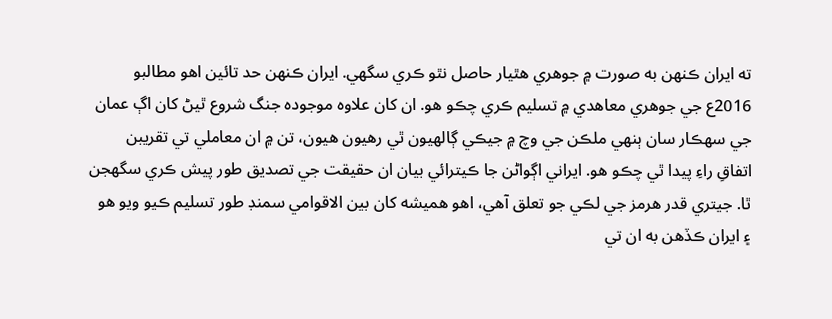ته ايران ڪنهن به صورت ۾ جوهري هٿيار حاصل نٿو ڪري سگهي. ايران ڪنهن حد تائين اهو مطالبو 2016ع جي جوهري معاهدي ۾ تسليم ڪري چڪو هو. ان کان علاوه موجوده جنگ شروع ٿيڻ کان اڳ عمان جي سهڪار سان ٻنهي ملڪن جي وچ ۾ جيڪي ڳالهيون ٿي رهيون هيون، تن ۾ ان معاملي تي تقريبن اتفاقِ راءِ پيدا ٿي چڪو هو. ايراني اڳواڻن جا ڪيترائي بيان ان حقيقت جي تصديق طور پيش ڪري سگهجن ٿا. جيتري قدر هرمز جي لڪي جو تعلق آهي، اهو هميشه کان بين الاقوامي سمنڊ طور تسليم ڪيو ويو هو ۽ ايران ڪڏهن به ان تي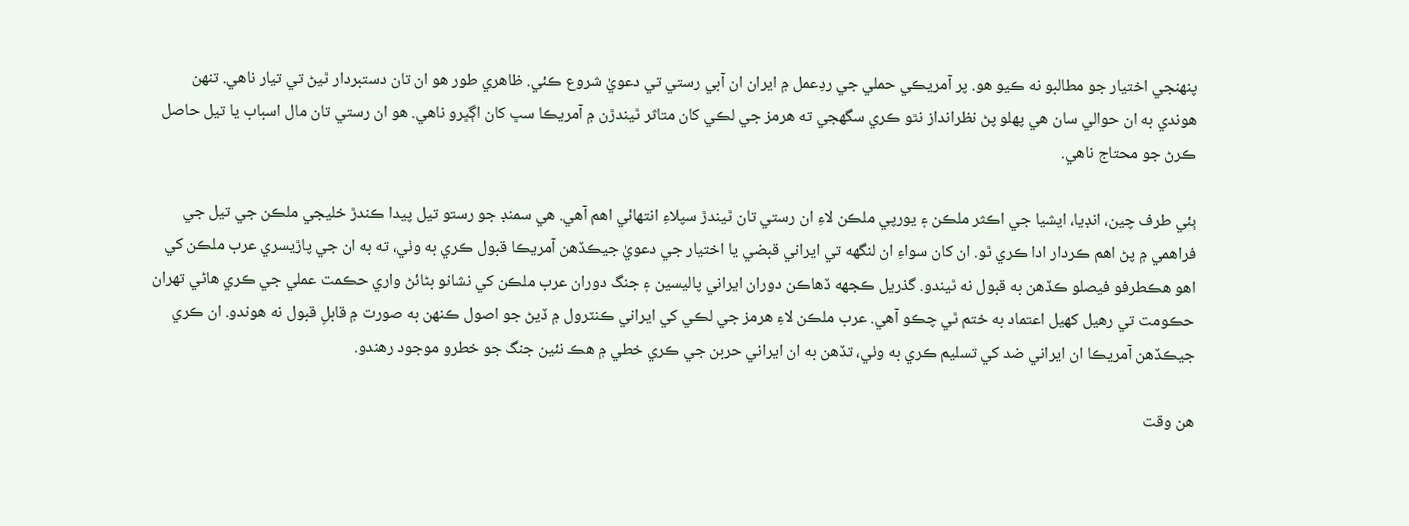پنهنجي اختيار جو مطالبو نه ڪيو هو. پر آمريڪي حملي جي ردِعمل ۾ ايران ان آبي رستي تي دعويٰ شروع ڪئي. ظاهري طور هو ان تان دستبردار ٿيڻ تي تيار ناهي. تنهن هوندي به ان حوالي سان هي پهلو پڻ نظرانداز نٿو ڪري سگهجي ته هرمز جي لڪي کان متاثر ٿيندڙن ۾ آمريڪا سڀ کان اڳڀرو ناهي. هو ان رستي تان مال اسباب يا تيل حاصل ڪرڻ جو محتاج ناهي.

ٻئي طرف چين، انڊيا، ايشيا جي اڪثر ملڪن ۽ يورپي ملڪن لاءِ ان رستي تان ٿيندڙ سپلاءِ انتهائي اهم آهي. هي سمنڊ جو رستو تيل پيدا ڪندڙ خليجي ملڪن جي تيل جي فراهمي ۾ پڻ اهم ڪردار ادا ڪري ٿو. ان کان سواءِ ان لنگهه تي ايراني قبضي يا اختيار جي دعويٰ جيڪڏهن آمريڪا قبول ڪري به وٺي، ته به ان جي پاڙيسري عرب ملڪن کي اهو هڪطرفو فيصلو ڪڏهن به قبول نه ٿيندو. گذريل ڪجهه ڏهاڪن دوران ايراني پاليسين ۽ جنگ دوران عرب ملڪن کي نشانو بڻائڻ واري حڪمت عملي جي ڪري هاڻي تهران حڪومت تي رهيل کهيل اعتماد به ختم ٿي چڪو آهي. عرب ملڪن لاءِ هرمز جي لڪي کي ايراني ڪنٽرول ۾ ڏيڻ جو اصول ڪنهن به صورت ۾ قابلِ قبول نه هوندو. ان ڪري جيڪڏهن آمريڪا ان ايراني ضد کي تسليم ڪري به وٺي، تڏهن به ان ايراني حربن جي ڪري خطي ۾ هڪ نئين جنگ جو خطرو موجود رهندو.

هن وقت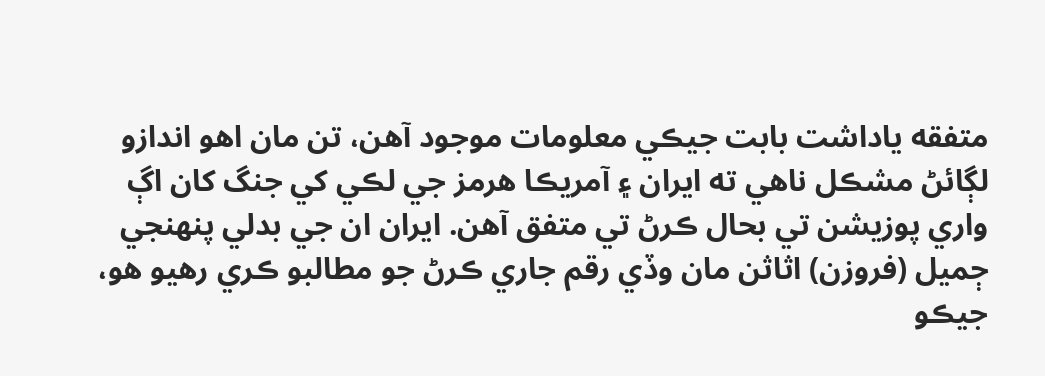متفقه ياداشت بابت جيڪي معلومات موجود آهن، تن مان اهو اندازو لڳائڻ مشڪل ناهي ته ايران ۽ آمريڪا هرمز جي لڪي کي جنگ کان اڳ واري پوزيشن تي بحال ڪرڻ تي متفق آهن. ايران ان جي بدلي پنهنجي ڄميل (فروزن) اثاثن مان وڏي رقم جاري ڪرڻ جو مطالبو ڪري رهيو هو، جيڪو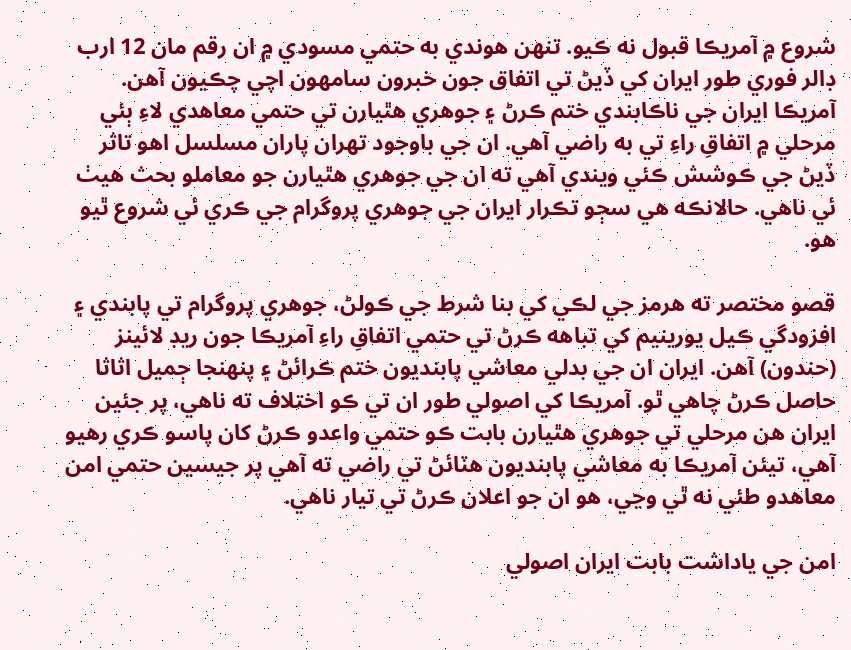شروع ۾ آمريڪا قبول نه ڪيو. تنهن هوندي به حتمي مسودي ۾ ان رقم مان 12 ارب ڊالر فوري طور ايران کي ڏيڻ تي اتفاق جون خبرون سامهون اچي چڪيون آهن. آمريڪا ايران جي ناڪابندي ختم ڪرڻ ۽ جوهري هٿيارن تي حتمي معاهدي لاءِ ٻئي مرحلي ۾ اتفاقِ راءِ تي به راضي آهي. ان جي باوجود تهران پاران مسلسل اهو تاثر ڏيڻ جي ڪوشش ڪئي ويندي آهي ته ان جي جوهري هٿيارن جو معاملو بحث هيٺ ئي ناهي. حالانڪه هي سڄو تڪرار ايران جي جوهري پروگرام جي ڪري ئي شروع ٿيو هو.

قصو مختصر ته هرمز جي لڪي کي بنا شرط جي ڪولڻ، جوهري پروگرام تي پابندي ۽ افزودگي ڪيل يورينيم کي تباهه ڪرڻ تي حتمي اتفاقِ راءِ آمريڪا جون ريڊ لائينز (حندون) آهن. ايران ان جي بدلي معاشي پابنديون ختم ڪرائڻ ۽ پنهنجا ڄميل اثاثا حاصل ڪرڻ چاهي ٿو. آمريڪا کي اصولي طور ان تي ڪو اختلاف ته ناهي، پر جئين ايران هن مرحلي تي جوهري هٿيارن بابت ڪو حتمي واعدو ڪرڻ کان پاسو ڪري رهيو آهي، تيئن آمريڪا به معاشي پابنديون هٽائڻ تي راضي ته آهي پر جيسين حتمي امن معاهدو طئي نه ٿي وڃي، هو ان جو اعلان ڪرڻ تي تيار ناهي.

امن جي ياداشت بابت ايران اصولي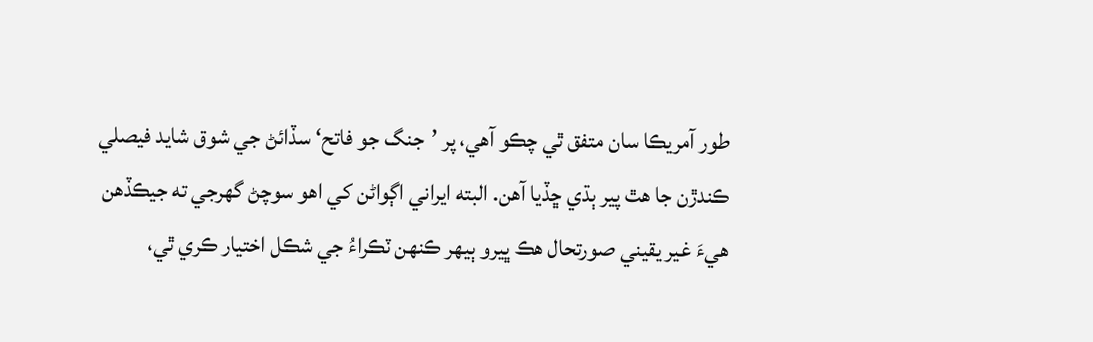طور آمريڪا سان متفق ٿي چڪو آهي، پر ’جنگ جو فاتح‘ سڏائڻ جي شوق شايد فيصلي ڪندڙن جا هٿ پير ٻڌي ڇڏيا آهن. البته ايراني اڳواڻن کي اهو سوچڻ گهرجي ته جيڪڏهن هيءَ غير يقيني صورتحال هڪ ڀيرو ٻيهر ڪنهن ٽڪراءُ جي شڪل اختيار ڪري ٿي،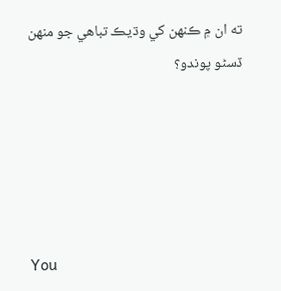ته ان ۾ ڪنهن کي وڌيڪ تباهي جو منهن ڏسڻو پوندو؟





You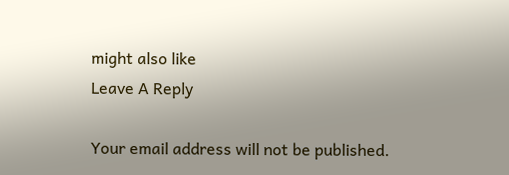might also like
Leave A Reply

Your email address will not be published.